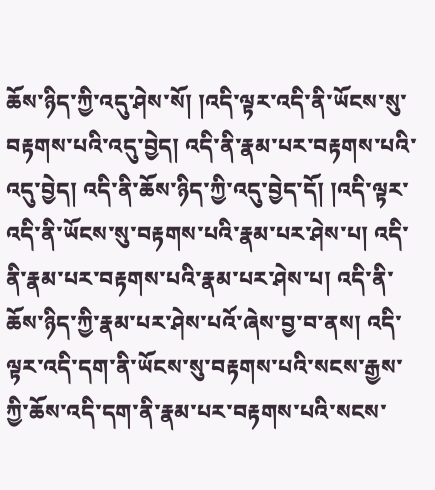ཆོས་ཉིད་ཀྱི་འདུ་ཤེས་སོ། །འདི་ལྟར་འདི་ནི་ཡོངས་སུ་བརྟགས་པའི་འདུ་བྱེད། འདི་ནི་རྣམ་པར་བརྟགས་པའི་འདུ་བྱེད། འདི་ནི་ཆོས་ཉིད་ཀྱི་འདུ་བྱེད་དོ། །འདི་ལྟར་འདི་ནི་ཡོངས་སུ་བརྟགས་པའི་རྣམ་པར་ཤེས་པ། འདི་ནི་རྣམ་པར་བརྟགས་པའི་རྣམ་པར་ཤེས་པ། འདི་ནི་ཆོས་ཉིད་ཀྱི་རྣམ་པར་ཤེས་པའོ་ཞེས་བྱ་བ་ནས། འདི་ལྟར་འདི་དག་ནི་ཡོངས་སུ་བརྟགས་པའི་སངས་རྒྱས་ཀྱི་ཆོས་འདི་དག་ནི་རྣམ་པར་བརྟགས་པའི་སངས་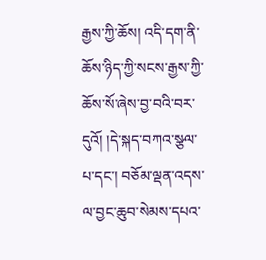རྒྱས་ཀྱི་ཆོས། འདི་དག་ནི་ཆོས་ཉིད་ཀྱི་སངས་རྒྱས་ཀྱི་ཆོས་སོ་ཞེས་བྱ་བའི་བར་དུའོ། །དེ་སྐད་བཀའ་སྩལ་པ་དང་། བཅོམ་ལྡན་འདས་ལ་བྱང་ཆུབ་སེམས་དཔའ་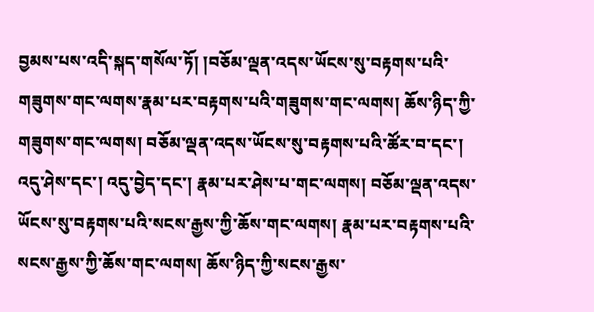བྱམས་པས་འདི་སྐད་གསོལ་ཏོ། །བཅོམ་ལྡན་འདས་ཡོངས་སུ་བརྟགས་པའི་གཟུགས་གང་ལགས་རྣམ་པར་བརྟགས་པའི་གཟུགས་གང་ལགས། ཆོས་ཉིད་ཀྱི་གཟུགས་གང་ལགས། བཅོམ་ལྡན་འདས་ཡོངས་སུ་བརྟགས་པའི་ཚོར་བ་དང་། འདུ་ཤེས་དང་། འདུ་བྱེད་དང་། རྣམ་པར་ཤེས་པ་གང་ལགས། བཅོམ་ལྡན་འདས་ཡོངས་སུ་བརྟགས་པའི་སངས་རྒྱས་ཀྱི་ཆོས་གང་ལགས། རྣམ་པར་བརྟགས་པའི་སངས་རྒྱས་ཀྱི་ཆོས་གང་ལགས། ཆོས་ཉིད་ཀྱི་སངས་རྒྱས་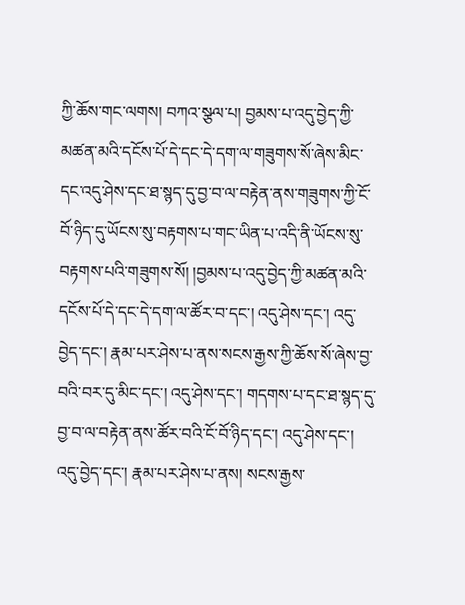ཀྱི་ཆོས་གང་ལགས། བཀའ་སྩལ་པ། བྱམས་པ་འདུ་བྱེད་ཀྱི་མཚན་མའི་དངོས་པོ་དེ་དང་དེ་དག་ལ་གཟུགས་སོ་ཞེས་མིང་དང་འདུ་ཤེས་དང་ཐ་སྙད་དུ་བྱ་བ་ལ་བརྟེན་ནས་གཟུགས་ཀྱི་ངོ་བོ་ཉིད་དུ་ཡོངས་སུ་བརྟགས་པ་གང་ཡིན་པ་འདི་ནི་ཡོངས་སུ་བརྟགས་པའི་གཟུགས་སོ། །བྱམས་པ་འདུ་བྱེད་ཀྱི་མཚན་མའི་དངོས་པོ་དེ་དང་དེ་དག་ལ་ཚོར་བ་དང་། འདུ་ཤེས་དང་། འདུ་བྱེད་དང་། རྣམ་པར་ཤེས་པ་ནས་སངས་རྒྱས་ཀྱི་ཆོས་སོ་ཞེས་བྱ་བའི་བར་དུ་མིང་དང་། འདུ་ཤེས་དང་། གདགས་པ་དང་ཐ་སྙད་དུ་བྱ་བ་ལ་བརྟེན་ནས་ཚོར་བའི་ངོ་བོ་ཉིད་དང་། འདུ་ཤེས་དང་། འདུ་བྱེད་དང་། རྣམ་པར་ཤེས་པ་ནས། སངས་རྒྱས་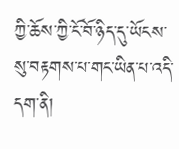ཀྱི་ཆོས་ཀྱི་ངོ་བོ་ཉིད་དུ་ཡོངས་སུ་བརྟགས་པ་གང་ཡིན་པ་འདི་དག་ནི།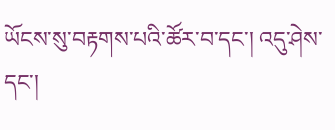ཡོངས་སུ་བརྟགས་པའི་ཚོར་བ་དང་། འདུ་ཤེས་དང་།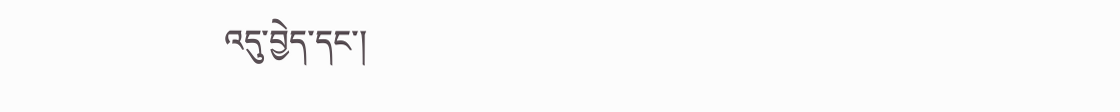འདུ་བྱེད་དང་།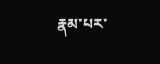རྣམ་པར་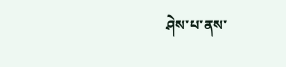ཤེས་པ་ནས་